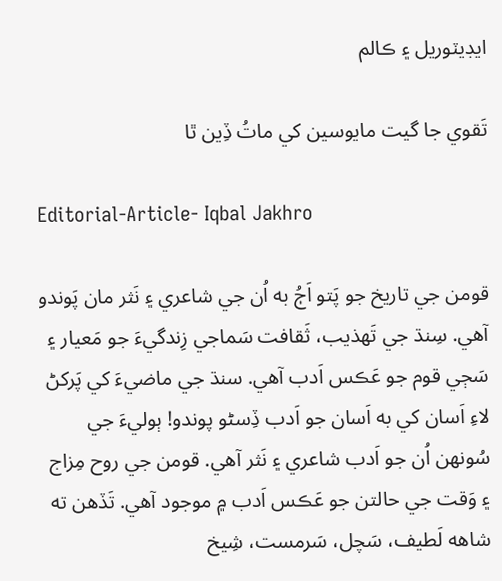ايڊيٽوريل ۽ ڪالم

تَقوي جا گيت مايوسين کي ماتُ ڏِين ٿا

Editorial-Article- Iqbal Jakhro

قومن جي تاريخ جو پَتو اَڄُ به اُن جي شاعري ۽ نَثر مان پَوندو آھي. سِنڌ جي تَھذيب، ثَقافت سَماجي زِندگيءَ جو مَعيار ۽ سَڄي قوم جو عَڪس اَدب آھي. سنڌ جي ماضيءَ کي پَرکڻ لاءِ اَسان کي به اَسان جو اَدب ڏِسڻو پوندو! ٻوليءَ جي سُونھن اُن جو اَدب شاعري ۽ نَثر آھي. قومن جي روح مِزاج ۽ وَقت جي حالتن جو عَڪس اَدب ۾ موجود آھي. تَڏھن ته شاهه لَطيف، سَچل، سَرمست، شِيخ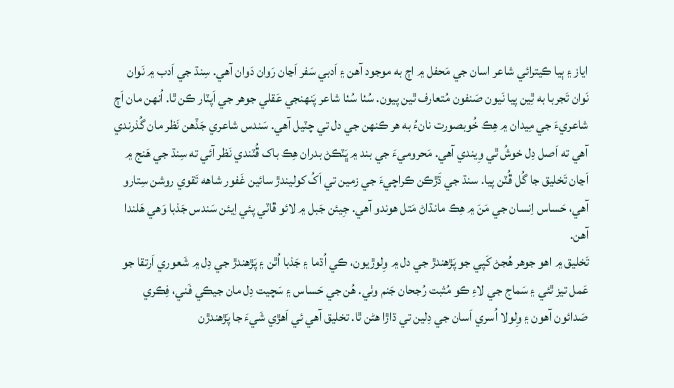اياز ۽ ٻيا ڪيترائي شاعر اسان جي مَحفل ۾ اڄ به موجود آھن ۽ اَدبي سَفر اَڃان رَوان دَوان آھي. سِنڌ جي اَدب ۾ نَوان نَوان تَجربا به ٿِين پيا نَيون صَنفون مُتعارف ٿين پيون. سُٺا سُٺا شاعر پَنھنجي عَقلي جوھر جي اَپٽار ڪن ٿا. اُنھن مان اَڄ شاعريءَ جي مِيدان ۾ ھِڪ خُوبصورت نانءُ به ھر ڪنھن جي دل تي چٽيل آھي. سَندس شاعري جَڏھن نَظر مان گُذرندي آھي ته اَصل دِل خوشُ ٿي وِيندي آھي. مَحروميءَ جي بند ۾ ڀَٽڪڻ بدران ھِڪ باک ڦُٽندي نَظر آئي ته سِنڌ جي ھَنج ۾ اَڃان تَخليق جا گُل ڦُٽن پيا. سنڌ جي ڌَڙڪن ڪراچيءَ جي زمين تي اَکُ کوليندڙ سائين غَفور شاهه تَقوي روشن سِتارو آھي، حَساس اِنسان جي مَنَ ۾ ھِڪ مانڌاڻ مَتل ھوندو آھي. جِيئن جَبل ۾ لائو ڦاٽي پئي اِيئن سَندس جَذبا وَھي ھَلندا آھن.
تَخليق ۾ اھو جوھر ھُجڻ کَپي جو پَڙھندڙ جي دل ۾ وِلوڙيون، ڪي اُڌما ۽ جَذبا اُٿن ۽ پَڙھندڙ جي دِل ۾ شَعوري اَرتقا جو عَمل تيز ٿئي ۽ سَماج جي لاءِ ڪو مُثبت رُجحان جَنم وٺي. ھُن جي حَساس ۽ سَچيت دِل مان جيڪي فَني، فِڪري صَدائون آھون ۽ وِلولا اُسري اَسان جي دِلين تي ڌاڙا ھڻن ٿا. تخليق آھي ئي اَھڙي شَيءَ جا پَڙھندڙن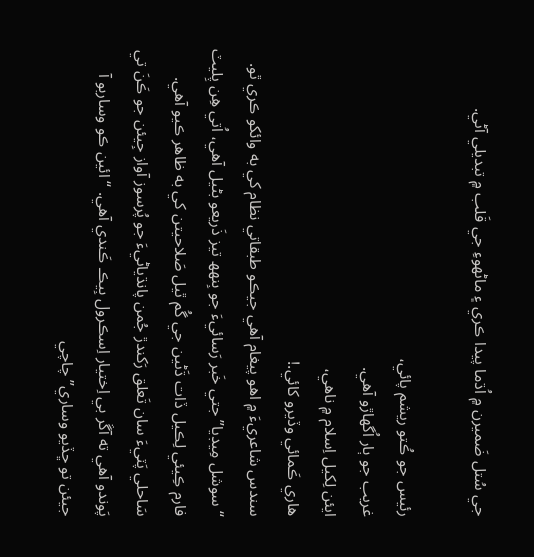جي سُتل ضَميرن ۾ اُڌما پيدا ڪري ۽ ماڻھوءِ جي قَلب ۾ تبديلي آڻي.

رئيس جو ڪُتو ريشم پائي،
غريب جو ٻار اُگهاڙو آهي.
ايئن لِکيل اِسلام ۾ ناهي،
هاري ڪَمائي وڏيرو کائي.!
سندس شاعريءَ ۾ اھو پيغام آھي جيڪو طبقاتي نظام کي به وائکو ڪري ٿو.
“سوشل مِيڊيا” جتي خَبر رَسائيءَ جو بِنهھ تيز ذَريعو بڻيل آهي، اُتي هِن پِليٽ فارم ڪِيئي لِڪيل ڏات ڌَڻين جي گُم ٿيل صَلاحيتن کي به ظاهر ڪيو آهي. سَاحلي پَٽيءَ سان تَعلق رَکندڙ جُمن پانڌياڻيءَ جو پُرسوز آواز جِيئن جو ڪَنَ تي پَوندو آهي ته آڱر بي اِختيار اِسڪرول بِيڪ ڪَندي آهي. “ائين ڪو وساربو آ جيئن تو ڇڏيو وساري” چاچي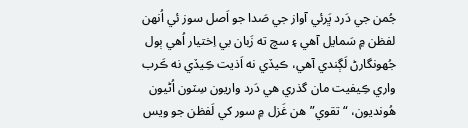جُمن جي دَرد ڀَرئي آواز جي صَدا جو اَصل سوز ئي اُنهن لفظن ۾ سَمايل آهي ۽ سچ ته زَبان بي اِختيار اُهي ٻول جُهونگارڻ لَڳندي آهي، ڪيڏي نه اَذيت ڪِيڏي نه ڪَرب واري ڪِيفيت مان گذري هي دَرد واريون سِٽون اُڻيون هُونديون، “تقوي” هن غَزل ۾ سور کي لَفظن جو ويس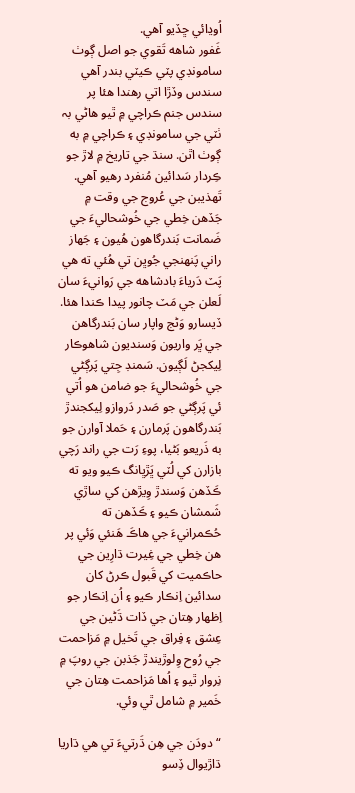اُوڍائي ڇڏيو آهي.
غَفور شاهه تَقوي جو اصل ڳوٺ سامونڊي پٽي ڪيٽي بندر آھي سندس وڏڙا اتي رھندا ھئا پر سندس جنم ڪراچي ۾ ٿيو ھاڻي بہ ٺٽي جي سامونڊي ۽ ڪراچي ۾ به ڳوٺ اٿن. سنڌ جي تاريخ ۾ لاڙ جو ڪِردار سَدائين مُنفرد رهيو آهي. تَهذيبن جي عُروج جي وقت ۾ جَڏهن خِطي جي خُوشحاليءَ جي ضَمانت بَندرگاهون هُيون ۽ جَهاز راني پَنهنجي جُوڀن تي هُئي ته هي پَٽ دَرياءَ بادشاهه جي رَوانيءَ سان لَعلن جي مَٽ چانور پيدا ڪندا هئا. ڏيسارو وَڻج واپار سان بَندرگاھن جي ڀَر واريون وَسنديون شاهوڪار لِيکجڻ لَڳيون. سَمنڊ جِتي پَرڳڻي جي خُوشحاليءَ جو ضامن هو اُتي ئي پَرڳڻي جو صَدر دَروازو لِيکجندڙ بَندرگاهون پَرمارن ۽ حَملا آوارن جو به ذَريعو بَڻيا، پوءِ رَت جي راند رَچي بازارن کي لُٽي ڀَڙڀانگ ڪيو ويو ته ڪَڏهن وَسندڙ وِيڙهن کي ساڙي شَمشان ڪيو ۽ ڪَڏهن ته حُڪمرانيءَ جي هاڪَ هَنئي وَئي پر هن خِطي جي غِيرت ڌارِين جي حاڪميت کي قَبول ڪرڻ کان سدائين اِنڪار ڪيو ۽ اُن اِنڪار جو اِظهار هِتان جي ڏات ڌَڻين جي عِشق ۽ فِراق جي تَخيل ۾ مَزاحمت جي رُوح وِلوڙيندڙ جَذبن جي روپَ ۾ نِروار ٿيو ۽ اُها مَزاحمت هِتان جي خَمير ۾ شامل ٿي وئي.

“دودَن جي هِن ڌَرتيءَ تي هي ڌاريا ڌاڙيوال ڏِسو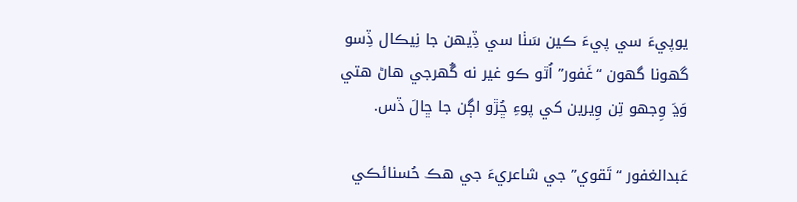يوپيءَ سي پيءَ ڪين سَٺا سي ڏِيهن جا نِيڪال ڏِسو
گهونا گهون “غَفور” اُٿو ڪو غير نه گُهرجي هاڻ هتي
وَڍَ وِجهو تِن وِيرين کي پوءِ ڇُڙو اڳن جا ڇالَ ڏس.

عَبدالغفور “تَقوي” جي شاعريءَ جي هڪ حُسنائڪي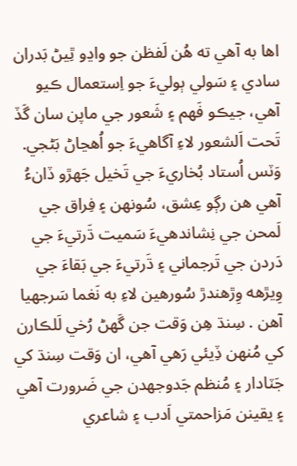اها به آهي ته هُن لَفظن جو واڍو ٿِيڻ بَدران سادي ۽ سَولي ٻوليءَ جو اِستعمال ڪيو آهي، جيڪو فَهم ۽ شَعور جي ماپن سان گَڏ تَحت اَلشعور لاءِ آگاهيءَ جو اُهڃاڻ بَڻجي. وَٽس اُستاد بُخاريءَ جي تَخيل جَهڙو ڏانءُ آهي هن رڳو عِشق، سُونهن ۽ فِراق جي لَمحن جي نِشاندهيءَ سَميت ڌَرتيءَ جي دَردن جي تَرجماني ۽ ڌَرتيءَ جي بَقاءَ جي وِيڙهه وِڙهندڙ سُورهين لاءِ به نَغما سَرجهيا آهن . سِنڌ هِن وَقت جن گَهڻ رُخي لَلڪارن کي مُنهن ڏِيئي رَهي آهي، ان وَقت سِنڌ کي جَٽادار ۽ مُنظم جَدوجهدن جي ضَرورت آهي ۽ يقينن مَزاحمتي اَدب ۽ شاعري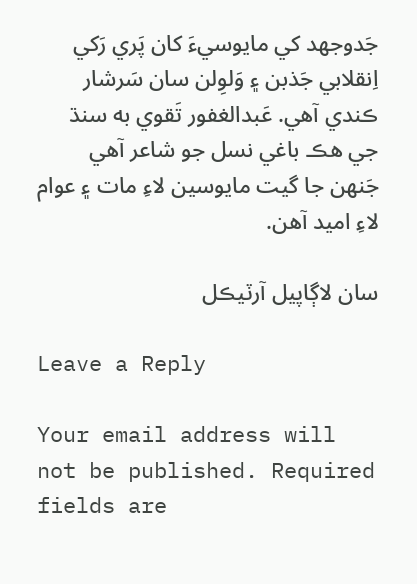جَدوجهد کي مايوسيءَ کان پَري رَکي اِنقلابي جَذبن ۽ وَلوِلن سان سَرشار ڪندي آهي. عَبدالغفور تَقوي به سنڌ جي هڪ باغي نسل جو شاعر آهي جَنهن جا گيت مايوسين لاءِ مات ۽ عوام لاءِ اميد آهن.

سان لاڳاپيل آرٽيڪل

Leave a Reply

Your email address will not be published. Required fields are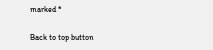marked *

Back to top button